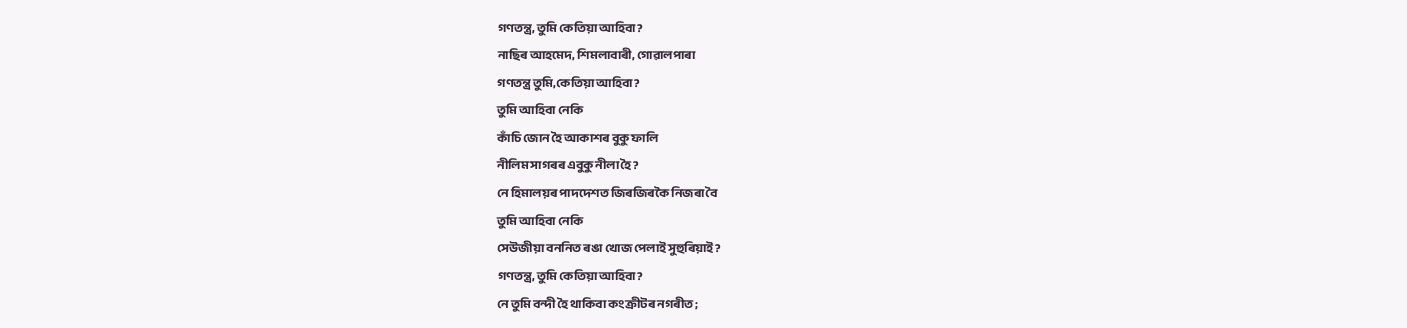গণতন্ত্ৰ, তুমি কেতিয়া আহিবা?
নাছিৰ আহমেদ, শিমলাবাৰী, গোৱালপাৰা
গণতন্ত্ৰ তুমি,কেতিয়া আহিবা?
তুমি আহিবা নেকি
কাঁচি জোন হৈ আকাশৰ বুকু ফালি
নীলিম সাগৰৰ এবুকু নীলা হৈ ?
নে হিমালয়ৰ পাদদেশত জিৰজিৰকৈ নিজৰা বৈ
তুমি আহিবা নেকি
সেউজীয়া বননিত ৰঙা খোজ পেলাই সুহুৰিয়াই ?
গণতন্ত্ৰ, তুমি কেতিয়া আহিবা?
নে তুমি বন্দী হৈ থাকিবা কংক্ৰীটৰ নগৰীত ;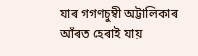যাৰ গগণচুম্বী অট্টালিকাৰ আঁৰত হেৰাই যায়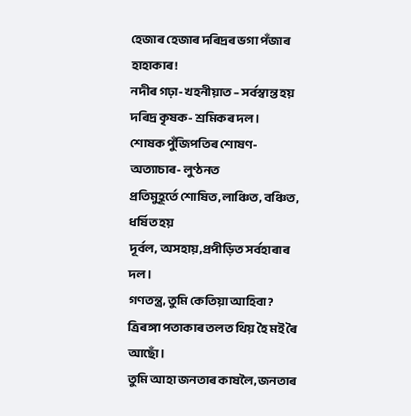হেজাৰ হেজাৰ দৰিদ্ৰৰ ভগা পঁজাৰ হাহাকাৰ!
নদীৰ গঢ়া- খহনীয়াত – সৰ্বস্বান্ত হয়
দৰিদ্ৰ কৃষক- শ্ৰমিকৰ দল।
শোষক পুঁজিপতিৰ শোষণ- অত্যাচাৰ- লুণ্ঠনত
প্ৰতিমুহূৰ্তে শোষিত,লাঞ্চিত, বঞ্চিত, ধৰ্ষিত হয়
দূৰ্বল, অসহায়,প্ৰপীড়িত সৰ্বহাৰাৰ দল।
গণতন্ত্ৰ, তুমি কেতিয়া আহিবা?
ত্ৰিৰঙ্গা পতাকাৰ তলত থিয় হৈ মই ৰৈ আছোঁ।
তুমি আহা জনতাৰ কাষলৈ, জনতাৰ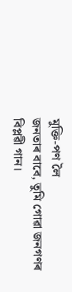মুক্তি-পণ লৈ
জনতাৰ বাবে, তুমি গোৱা জনগণৰ বিপ্লৱী গান।